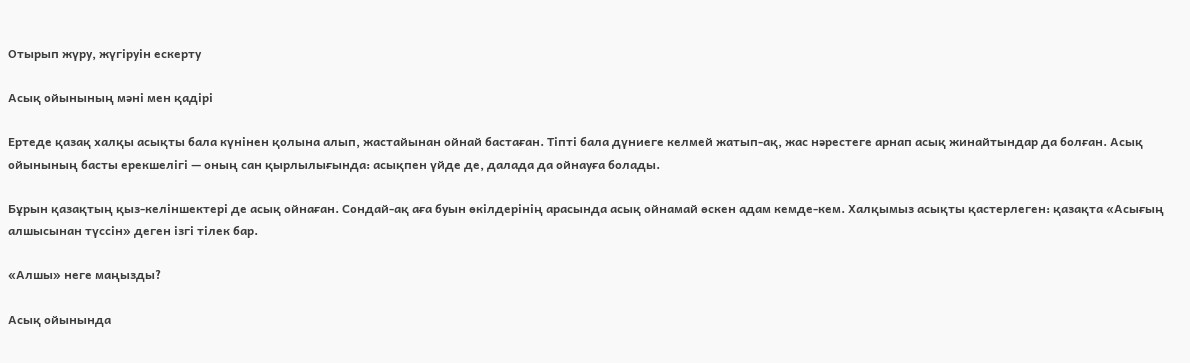Отырып жүру, жүгіруін ескерту

Асық ойынының мәні мен қадірі

Ертеде қазақ халқы асықты бала күнінен қолына алып, жастайынан ойнай бастаған. Тіпті бала дүниеге келмей жатып-ақ, жас нәрестеге арнап асық жинайтындар да болған. Асық ойынының басты ерекшелігі — оның сан қырлылығында: асықпен үйде де, далада да ойнауға болады.

Бұрын қазақтың қыз-келіншектері де асық ойнаған. Сондай-ақ аға буын өкілдерінің арасында асық ойнамай өскен адам кемде-кем. Халқымыз асықты қастерлеген: қазақта «Асығың алшысынан түссін» деген ізгі тілек бар.

«Алшы» неге маңызды?

Асық ойынында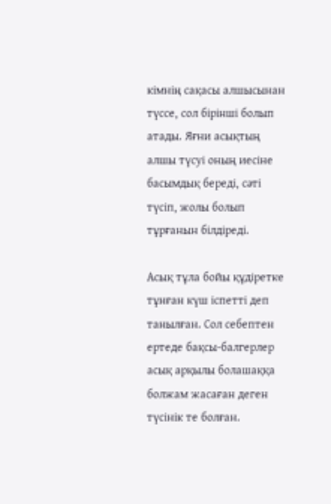кімнің сақасы алшысынан түссе, сол бірінші болып атады. Яғни асықтың алшы түсуі оның иесіне басымдық береді, сәті түсіп, жолы болып тұрғанын білдіреді.

Асық тұла бойы құдіретке тұнған күш іспетті деп танылған. Сол себептен ертеде бақсы-балгерлер асық арқылы болашаққа болжам жасаған деген түсінік те болған.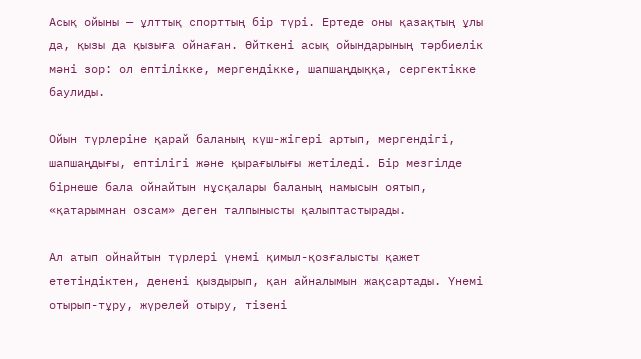Асық ойыны — ұлттық спорттың бір түрі. Ертеде оны қазақтың ұлы да, қызы да қызыға ойнаған. Өйткені асық ойындарының тәрбиелік мәні зор: ол ептілікке, мергендікке, шапшаңдыққа, сергектікке баулиды.

Ойын түрлеріне қарай баланың күш-жігері артып, мергендігі, шапшаңдығы, ептілігі және қырағылығы жетіледі. Бір мезгілде бірнеше бала ойнайтын нұсқалары баланың намысын оятып, «қатарымнан озсам» деген талпынысты қалыптастырады.

Ал атып ойнайтын түрлері үнемі қимыл-қозғалысты қажет ететіндіктен, денені қыздырып, қан айналымын жақсартады. Үнемі отырып-тұру, жүрелей отыру, тізені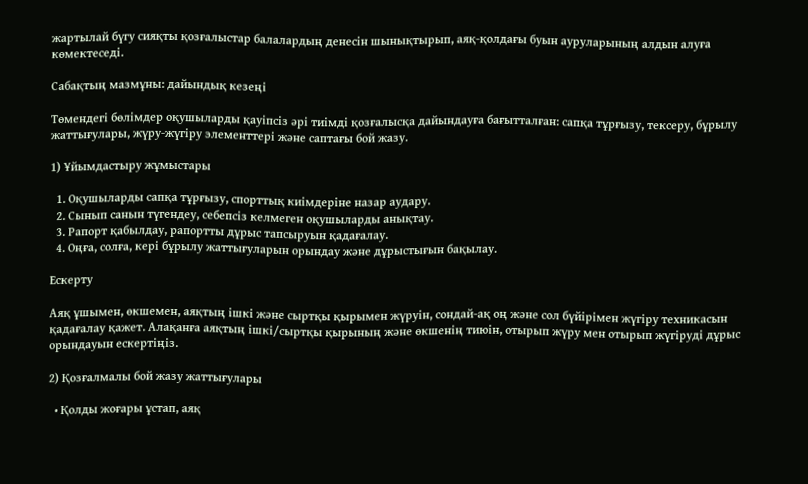жартылай бүгу сияқты қозғалыстар балалардың денесін шынықтырып, аяқ-қолдағы буын ауруларының алдын алуға көмектеседі.

Сабақтың мазмұны: дайындық кезеңі

Төмендегі бөлімдер оқушыларды қауіпсіз әрі тиімді қозғалысқа дайындауға бағытталған: сапқа тұрғызу, тексеру, бұрылу жаттығулары, жүру-жүгіру элементтері және саптағы бой жазу.

1) Ұйымдастыру жұмыстары

  1. Оқушыларды сапқа тұрғызу, спорттық киімдеріне назар аудару.
  2. Сынып санын түгендеу, себепсіз келмеген оқушыларды анықтау.
  3. Рапорт қабылдау, рапортты дұрыс тапсыруын қадағалау.
  4. Оңға, солға, кері бұрылу жаттығуларын орындау және дұрыстығын бақылау.

Ескерту

Аяқ ұшымен, өкшемен, аяқтың ішкі және сыртқы қырымен жүруін, сондай-ақ оң және сол бүйірімен жүгіру техникасын қадағалау қажет. Алақанға аяқтың ішкі/сыртқы қырының және өкшенің тиюін, отырып жүру мен отырып жүгіруді дұрыс орындауын ескертіңіз.

2) Қозғалмалы бой жазу жаттығулары

  • Қолды жоғары ұстап, аяқ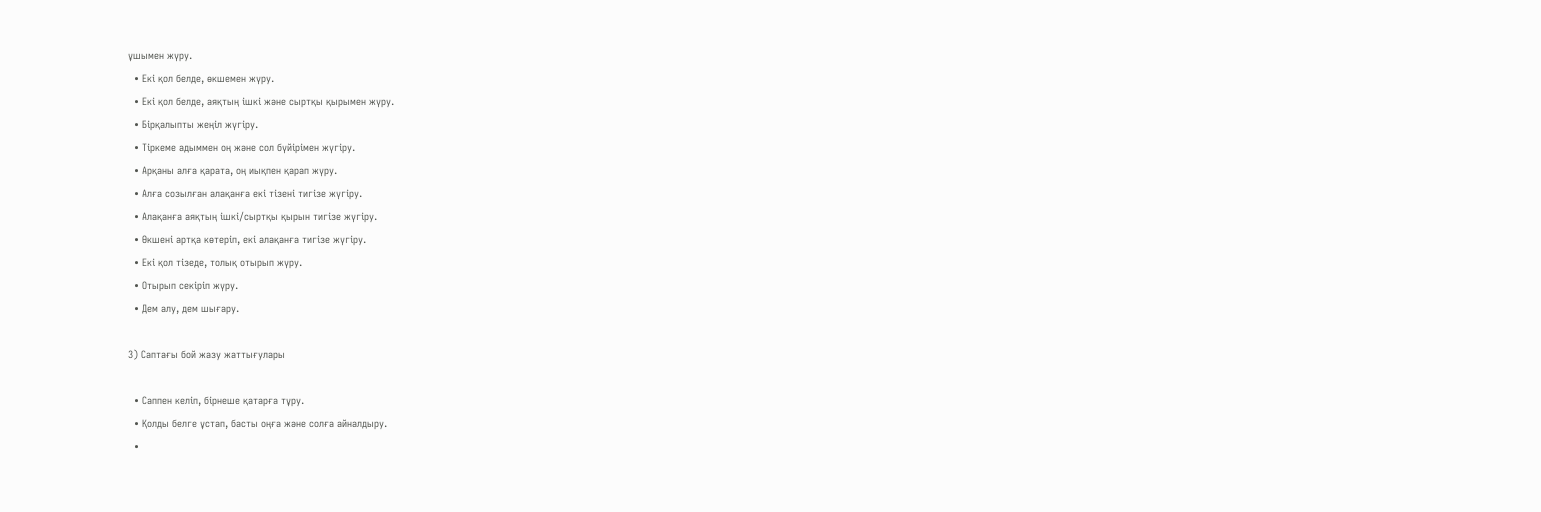ұшымен жүру.
  • Екі қол белде, өкшемен жүру.
  • Екі қол белде, аяқтың ішкі және сыртқы қырымен жүру.
  • Бірқалыпты жеңіл жүгіру.
  • Тіркеме адыммен оң және сол бүйірімен жүгіру.
  • Арқаны алға қарата, оң иықпен қарап жүру.
  • Алға созылған алақанға екі тізені тигізе жүгіру.
  • Алақанға аяқтың ішкі/сыртқы қырын тигізе жүгіру.
  • Өкшені артқа көтеріп, екі алақанға тигізе жүгіру.
  • Екі қол тізеде, толық отырып жүру.
  • Отырып секіріп жүру.
  • Дем алу, дем шығару.

3) Саптағы бой жазу жаттығулары

  • Саппен келіп, бірнеше қатарға тұру.
  • Қолды белге ұстап, басты оңға және солға айналдыру.
  •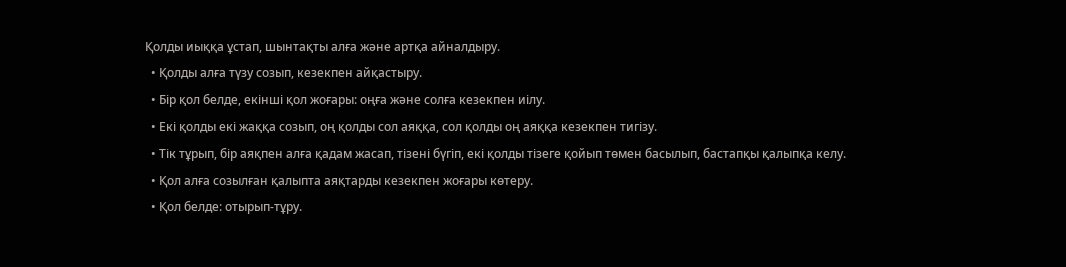Қолды иыққа ұстап, шынтақты алға және артқа айналдыру.
  • Қолды алға түзу созып, кезекпен айқастыру.
  • Бір қол белде, екінші қол жоғары: оңға және солға кезекпен иілу.
  • Екі қолды екі жаққа созып, оң қолды сол аяққа, сол қолды оң аяққа кезекпен тигізу.
  • Тік тұрып, бір аяқпен алға қадам жасап, тізені бүгіп, екі қолды тізеге қойып төмен басылып, бастапқы қалыпқа келу.
  • Қол алға созылған қалыпта аяқтарды кезекпен жоғары көтеру.
  • Қол белде: отырып-тұру.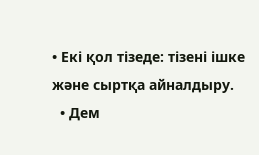• Екі қол тізеде: тізені ішке және сыртқа айналдыру.
  • Дем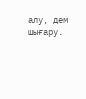алу, дем шығару.